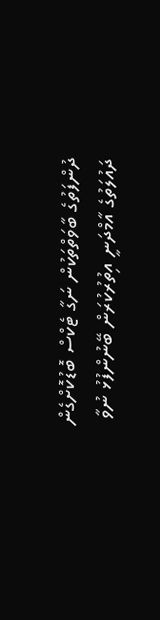ދުންފަތުގެ ބާވަތްތަކުން ނަގާ ޓެކްސް ބޮޑުކޮށްގެން ދައުލަތުގެ އާމްދަނީ އިތުރުކުރަން ބޭނުންފުޅު ނުވާ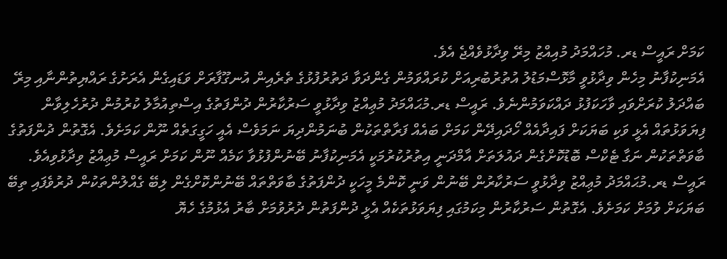ކަމަށް ރައީސް ޑރ. މުހައްމަދު މުއިއްޒު މިރޭ ވިދާޅުވެއްޖެ އެވެ.
އެމަނިކުފާނު މިހެން ވިދާޅުވީ މާޅޮސްމަޑުލު އުތުރުބުރިއަށް ކުރައްވަމުން ގެންދަވާ ދަތުރުފުޅުގެ ތެރެއިން އުނގޫފާރަށް ވަޑައިގެން އެރަށުގެ ރައްޔިތުންނާއި މިރޭ ބައްދަލު ކުރަށްވައި ވާހަކަފުޅު ދައްކަވަމުންނެވެ. ރައީސް ޑރ.މުޙައްމަދު މުޢިއްޒު ވިދާޅުވީ ސަރުކާރުން ދުންފަތުގެ އިސްތިއުމާލު ކުރުމުން ދުރުހެލިވާން ފިޔަވަޅުތައް އެޅީ ވަކި ބަޔަކަށް ފައިދާއެއް ހޯދައިދޭން ކަމަށް ބައެއް ފަރާތްތަކުން ބުނަމުންދިޔަ ނަމަވެސް އެއީ ހަގީގަތެއް ނޫން ކަމަށެވެ. އެގޮތުން ދުންފަތުގެ ބާވަތްތަކުން ނަގާ ޓެކްސް ބޮޑުކޮށްގެން ދައުލަތަށް އާމްދަނީ އިތުރުކުރުމަކީ އެމަނިކުފާނު ބޭނުންފުޅުވާ ކަމެއް ނޫން ކަމަށް ރައީސް މުޢިއްޒު ވިދާޅުވިއެވެ.
ރައީސް ޑރ.މުޙައްމަދު މުޢިއްޒު ވިދާޅުވީ ސަރުކާރުން ބޭނުން ވަނީ ކޮންމެ މީހަކީ ދުންފަތުގެ ބާވަތްތައް ބޭނުންކޮށްގެން ލިބޭ ގެއްލުންތަކުން ދުރުވެފައި ތިބޭ ބަޔަކަށް ވުމަށް ކަމަށެވެ. އެގޮތުން ސަރުކާރުން މިކަމުގައި ފިޔަވަޅުތަކެއް އެޅީ ދުންފަތުން ދުރުވުމަށް ބާރު އެޅުމުގެ ހެޔޮ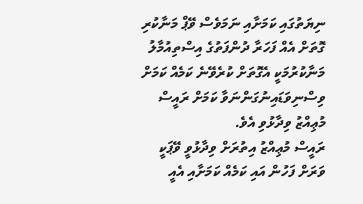ނިޔަތުގައި ކަމަށާއި ނަމަވެސް ވޭޕް މަނާކުރި ގޮތަށް އެއް ފަހަރާ ދުންފަތުގެ އިސްތިއުމާލު މަނާކުރުމަކީ އެގޮތަށް ކުރެވޭނެ ކަމެއް ކަމަށް ވިސްނިވަޑައިނުގަންނަވާ ކަމަށް ރައީސް މުޢިއްޒު ވިދާޅުވި އެވެ.
ރައީސް މުޢިއްޒު އިތުރަށް ވިދާޅުވީ ވޭޕަކީ ވަރަށް ފަހުން އައި ކަމެއް ކަމަށާއި އެއީ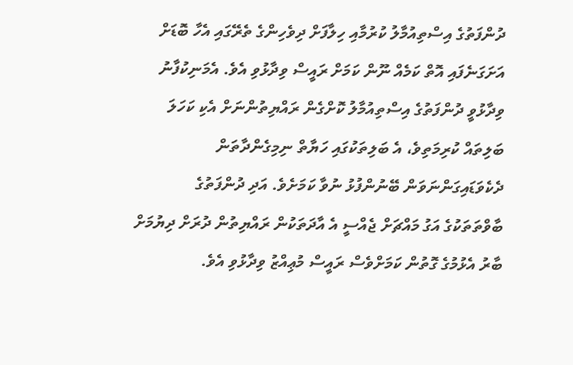ދުންފަތުގެ އިސްތިއުމާލު ކުރުމާއި ހިލާފަށް ދިވެހިންގެ ތެރޭގައި އެހާ ބޮޑަށް އަށަގަނެފައި އޮތް ކަމެއް ނޫން ކަމަށް ރައީސް ވިދާޅުވި އެވެ. އެމަނިކުފާނު ވިދާޅުވީ ދުންފަތުގެ އިސްތިއުމާލު ކޮށްގެން ރައްޔިތުންނަށް އެކި ކަހަލަ ބަލިތައް ކުރިމަތިވެ، އެ ބަލިތަކުގައި ހަޔާތް ނިމިގެންދާތަން ދެކެވަޑައިގަންނަވަން ބޭނުންފުޅު ނުވާ ކަމަށެވެ. އަދި ދުންފަތުގެ ބާވްތަތަކުގެ އަގު މައްޗަށް ޖެއްސީ އެ އާދަތަކުން ރައްޔިތުން ދުރަށް ދިޔުމަށް ބާރު އެޅުމުގެ ގޮތުން ކަމަށްވެސް ރައީސް މުޢިއްޒު ވިދާޅުވި އެވެ.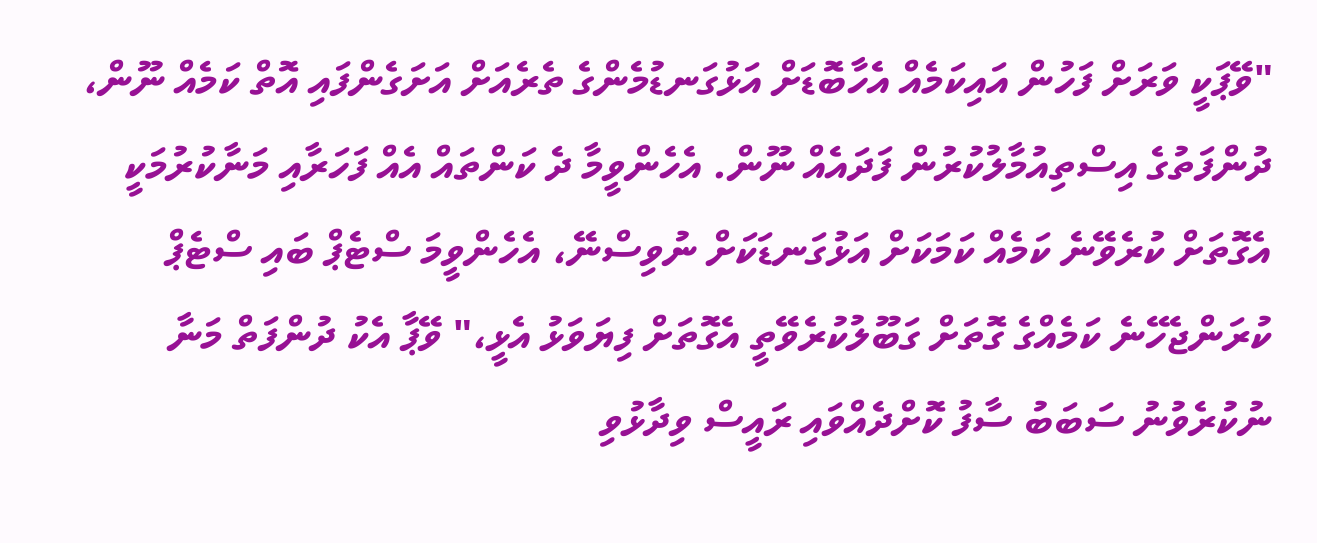"ވޭޕަކީ ވަރަށް ފަހުން އައިކަމެއް އެހާބޮޑަށް އަޅުގަނޑުމެންގެ ތެރެއަށް އަށަގެންފައި އޮތް ކަމެއް ނޫން، ދުންފަތުގެ އިސްތިއުމާލުކުރުން ފަދައެއް ނޫން. އެހެންވީމާ ދެ ކަންތައް އެއް ފަހަރާއި މަނާކުރުމަކީ އެގޮތަށް ކުރެވޭނެ ކަމެއް ކަމަކަށް އަޅުގަނޑަކަށް ނުވިސްނޭ، އެހެންވީމަ ސްޓެޕް ބައި ސްޓެޕް ކުރަންޖެހޭނެ ކަމެއްގެ ގޮތަށް ގަބޫލުކުރެވޭތީ އެގޮތަށް ފިޔަވަޅު އެޅީ،" ވޭޕާ އެކު ދުންފަތް މަނާ ނުކުރެވުނު ސަބަބު ސާފު ކޮށްދެއްވައި ރައީސް ވިދާޅުވި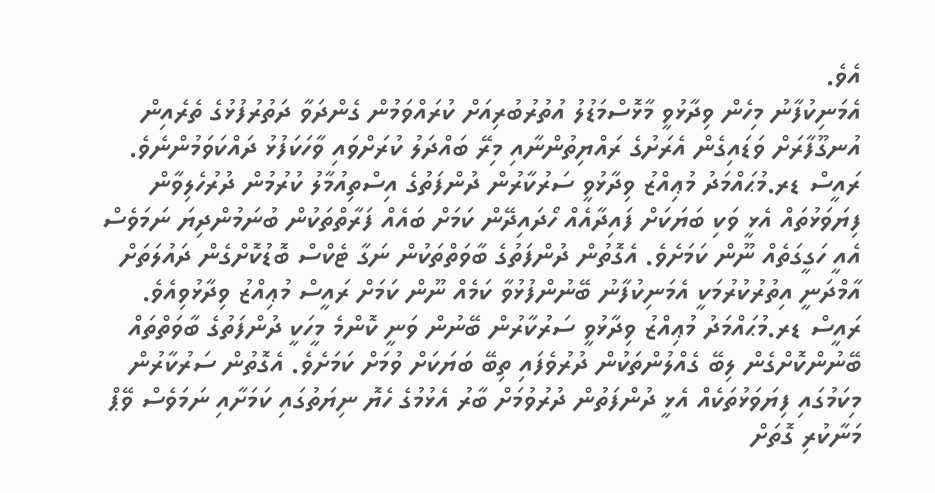އެވެ.
އެމަނިކުފާނު މިހެން ވިދާޅުވީ މާޅޮސްމަޑުލު އުތުރުބުރިއަށް ކުރައްވަމުން ގެންދަވާ ދަތުރުފުޅުގެ ތެރެއިން އުނގޫފާރަށް ވަޑައިގެން އެރަށުގެ ރައްޔިތުންނާއި މިރޭ ބައްދަލު ކުރަށްވައި ވާހަކަފުޅު ދައްކަވަމުންނެވެ. ރައީސް ޑރ.މުޙައްމަދު މުޢިއްޒު ވިދާޅުވީ ސަރުކާރުން ދުންފަތުގެ އިސްތިއުމާލު ކުރުމުން ދުރުހެލިވާން ފިޔަވަޅުތައް އެޅީ ވަކި ބަޔަކަށް ފައިދާއެއް ހޯދައިދޭން ކަމަށް ބައެއް ފަރާތްތަކުން ބުނަމުންދިޔަ ނަމަވެސް އެއީ ހަގީގަތެއް ނޫން ކަމަށެވެ. އެގޮތުން ދުންފަތުގެ ބާވަތްތަކުން ނަގާ ޓެކްސް ބޮޑުކޮށްގެން ދައުލަތަށް އާމްދަނީ އިތުރުކުރުމަކީ އެމަނިކުފާނު ބޭނުންފުޅުވާ ކަމެއް ނޫން ކަމަށް ރައީސް މުޢިއްޒު ވިދާޅުވިއެވެ.
ރައީސް ޑރ.މުޙައްމަދު މުޢިއްޒު ވިދާޅުވީ ސަރުކާރުން ބޭނުން ވަނީ ކޮންމެ މީހަކީ ދުންފަތުގެ ބާވަތްތައް ބޭނުންކޮށްގެން ލިބޭ ގެއްލުންތަކުން ދުރުވެފައި ތިބޭ ބަޔަކަށް ވުމަށް ކަމަށެވެ. އެގޮތުން ސަރުކާރުން މިކަމުގައި ފިޔަވަޅުތަކެއް އެޅީ ދުންފަތުން ދުރުވުމަށް ބާރު އެޅުމުގެ ހެޔޮ ނިޔަތުގައި ކަމަށާއި ނަމަވެސް ވޭޕް މަނާކުރި ގޮތަށް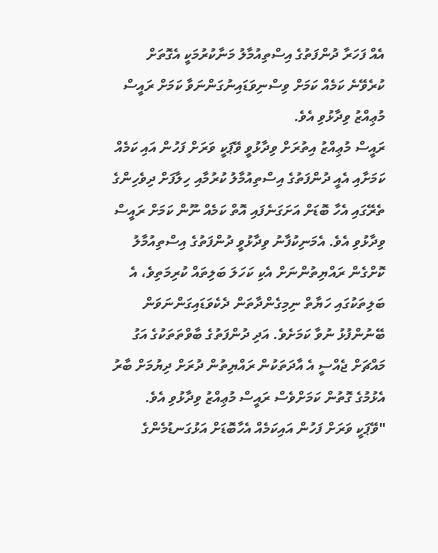އެއް ފަހަރާ ދުންފަތުގެ އިސްތިއުމާލު މަނާކުރުމަކީ އެގޮތަށް ކުރެވޭނެ ކަމެއް ކަމަށް ވިސްނިވަޑައިނުގަންނަވާ ކަމަށް ރައީސް މުޢިއްޒު ވިދާޅުވި އެވެ.
ރައީސް މުޢިއްޒު އިތުރަށް ވިދާޅުވީ ވޭޕަކީ ވަރަށް ފަހުން އައި ކަމެއް ކަމަށާއި އެއީ ދުންފަތުގެ އިސްތިއުމާލު ކުރުމާއި ހިލާފަށް ދިވެހިންގެ ތެރޭގައި އެހާ ބޮޑަށް އަށަގަނެފައި އޮތް ކަމެއް ނޫން ކަމަށް ރައީސް ވިދާޅުވި އެވެ. އެމަނިކުފާނު ވިދާޅުވީ ދުންފަތުގެ އިސްތިއުމާލު ކޮށްގެން ރައްޔިތުންނަށް އެކި ކަހަލަ ބަލިތައް ކުރިމަތިވެ، އެ ބަލިތަކުގައި ހަޔާތް ނިމިގެންދާތަން ދެކެވަޑައިގަންނަވަން ބޭނުންފުޅު ނުވާ ކަމަށެވެ. އަދި ދުންފަތުގެ ބާވްތަތަކުގެ އަގު މައްޗަށް ޖެއްސީ އެ އާދަތަކުން ރައްޔިތުން ދުރަށް ދިޔުމަށް ބާރު އެޅުމުގެ ގޮތުން ކަމަށްވެސް ރައީސް މުޢިއްޒު ވިދާޅުވި އެވެ.
"ވޭޕަކީ ވަރަށް ފަހުން އައިކަމެއް އެހާބޮޑަށް އަޅުގަނޑުމެންގެ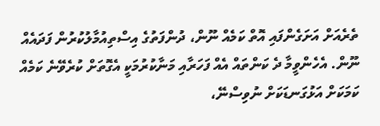ތެރެއަށް އަށަގެންފައި އޮތް ކަމެއް ނޫން، ދުންފަތުގެ އިސްތިއުމާލުކުރުން ފަދައެއް ނޫން. އެހެންވީމާ ދެ ކަންތައް އެއް ފަހަރާއި މަނާކުރުމަކީ އެގޮތަށް ކުރެވޭނެ ކަމެއް ކަމަކަށް އަޅުގަނޑަކަށް ނުވިސްނޭ،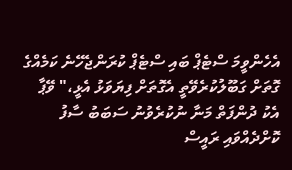އެހެންވީމަ ސްޓެޕް ބައި ސްޓެޕް ކުރަންޖެހޭނެ ކަމެއްގެ ގޮތަށް ގަބޫލުކުރެވޭތީ އެގޮތަށް ފިޔަވަޅު އެޅީ،" ވޭޕާ އެކު ދުންފަތް މަނާ ނުކުރެވުނު ސަބަބު ސާފު ކޮށްދެއްވައި ރައީސް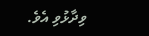ވިދާޅުވި އެވެ.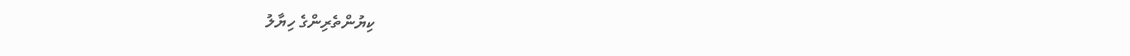ކިޔުންތެރިންގެ ހިޔާލު